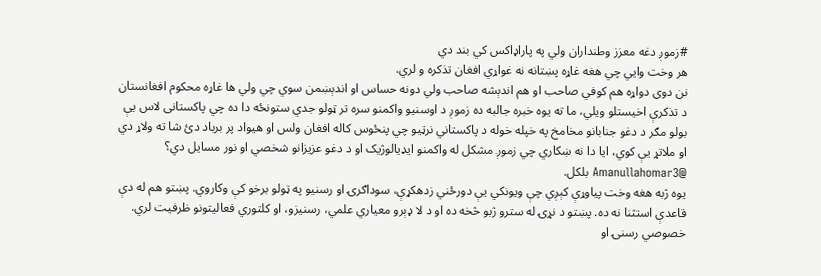#زموږ دغه معزز وطنداران ولي په پاراډاکس کي بند دي
هر وخت وایي چي هغه غاړه پښتانه نه غواړي افغان تذکره و لري.
نن دوی دواړه هم کوفي صاحب او هم اندېشه صاحب ولي دونه حساس او اندېښمن سوي چي ولي ها غاړه محکوم افغانستان د تذکرې اخیستلو ویلي، ما ته یوه خبره جالبه ده زموږ د اوسنیو واکمنو سره تر ټولو جدي ستونځه دا ده چي پاکستانی لاس یې بولو مګر د دغو جنابانو مخامخ په خپله خوله د پاکستاني نرټیو چي پنځوس کاله افغان ولس او هیواد پر برباد دئ شا ته ولاړ دي او ملاتړ یې کوي، ایا دا نه ښکاري چي زموږ مشکل له واکمنو ایډیالوژیک او د دغو عزیزانو شخصي او نور مسایل دي؟
@Amanullahomar3 بلکل.
یوه ژبه هغه وخت پیاوړې کېږي چې ویونکي یې دورځني زدهکړې، سوداګرۍ او رسنیو په ټولو برخو کې وکاروي. پښتو هم له دې قاعدې استثنا نه ده. پښتو د نړۍ له سترو ژبو څخه ده او د لا ډېرو معیاري علمي، رسنیزو، او کلتوري فعالیتونو ظرفیت لري. خصوصي رسنۍ او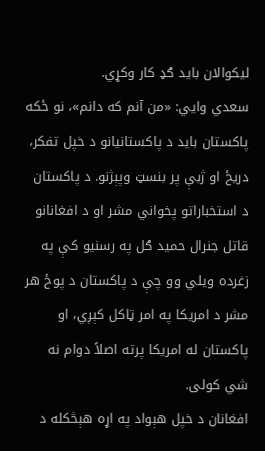لیکوالان باید ګډ کار وکړي.
سعدي وایي: «من آنم که دانم»، نو ځکه پاکستان باید د پاکستانیانو د خپل تفکر، دریځ او ژبې پر بنسټ وپېژنو. د پاکستان د استخباراتو پخواني مشر او د افغانانو قاتل جنرال حمید ګل په رسنیو کې په زغرده ویلي وو چې د پاکستان د پوځ هر مشر د امریکا په امر ټاکل کېږي، او پاکستان له امریکا پرته اصلاً دوام نه شي کولی.
افغانان د خپل هېواد په اړه هېڅکله د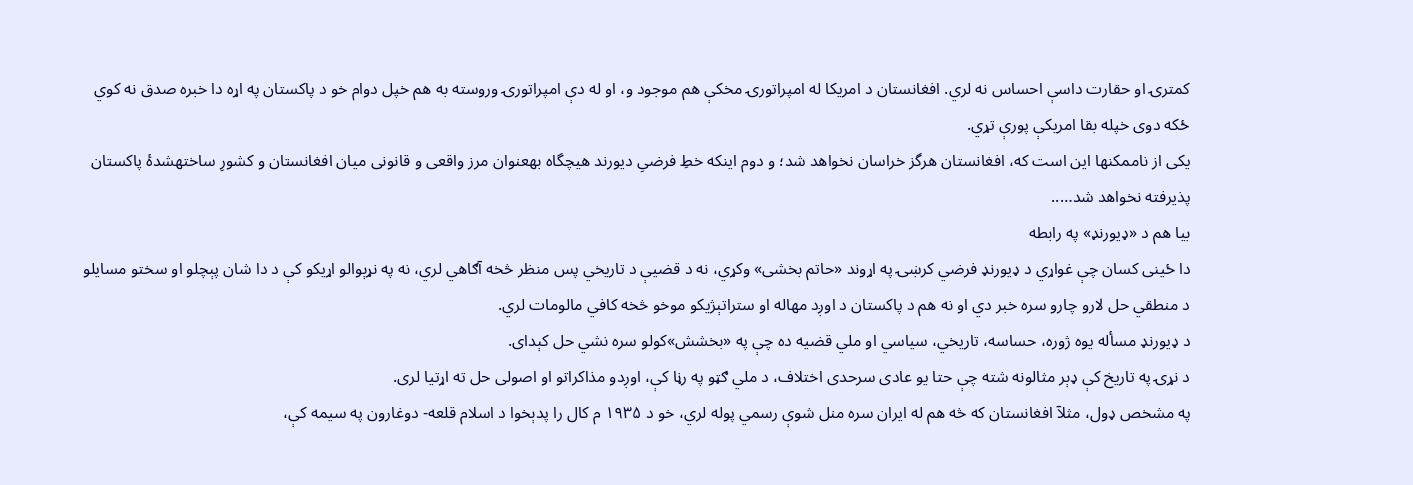کمترۍ او حقارت داسې احساس نه لري. افغانستان د امریکا له امپراتورۍ مخکې هم موجود و، او له دې امپراتورۍ وروسته به هم خپل دوام خو د پاکستان په اړه دا خبره صدق نه کوي ځکه دوی خپله بقا امریکې پورې تړي.
یکی از ناممکنها این است که، افغانستان هرگز خراسان نخواهد شد؛ و دوم اینکه خطِ فرضیِ دیورند هیچگاه بهعنوان مرز واقعی و قانونی میان افغانستان و کشورِ ساختهشدهٔ پاکستان پذیرفته نخواهد شد…..
بیا هم د «ډیورنډ» په رابطه
دا ځینی کسان چې غواړي د ډیورنډ فرضي کرښۍ په اړوند «حاتم بخشی» وکړي، نه د قضیې د تاریخي پس منظر څخه آګاهي لري، نه په نړېوالو اړیکو کې د دا شان پېچلو او سختو مسایلو د منطقي حل لارو چارو سره خبر دي او نه هم د پاکستان د اوږد مهاله او ستراتېژیکو موخو څخه کافي مالومات لري.
د ډیورنډ مسأله یوه ژوره، حساسه، تاریخي، سیاسي او ملي قضیه ده چې په «بخشش»کولو سره نشي حل کېدای.
د نړۍ په تاریخ کې ډېر مثالونه شته چې حتا یو عادی سرحدی اختلاف، د ملي ګټو په رڼا کې، اوږدو مذاکراتو او اصولی حل ته اړتیا لری.
په مشخص ډول، مثلآ افغانستان که څه هم له ایران سره منل شوې رسمي پوله لري، خو د ۱۹۳۵ م کال را پدېخوا د اسلام قلعه- دوغارون په سیمه کې،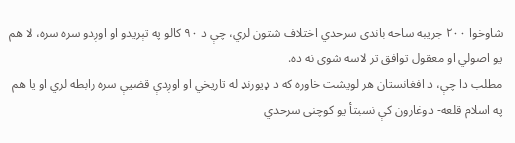شاوخوا ۲۰۰ جریبه ساحه باندی سرحدي اختلاف شتون لري، چې د ۹۰ کالو په تېریدو او اوږدو سره سره، لا هم یو اصولي او معقول توافق تر لاسه شوی نه ده.
مطلب دا چې، د افغانستان هر لویشت خاوره که د ډیورنډ له تاریخي او اوږدې قضیې سره رابطه لري او یا هم په اسلام قلعه- دوغارون کې نسبتأ یو کوچنی سرحدي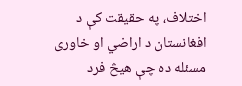اختلاف، په حقیقت کې د افغانستان د اراضي او خاوری مسئله ده چې هیڅ فرد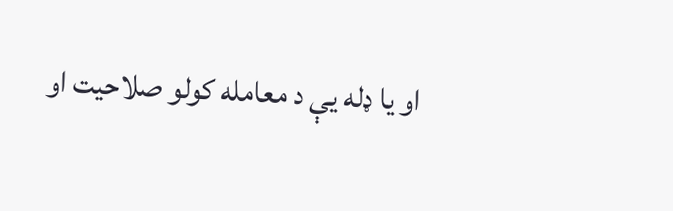او یا ډله یې د معامله کولو صلاحیت او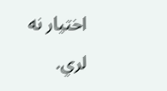اختیار نه لري.